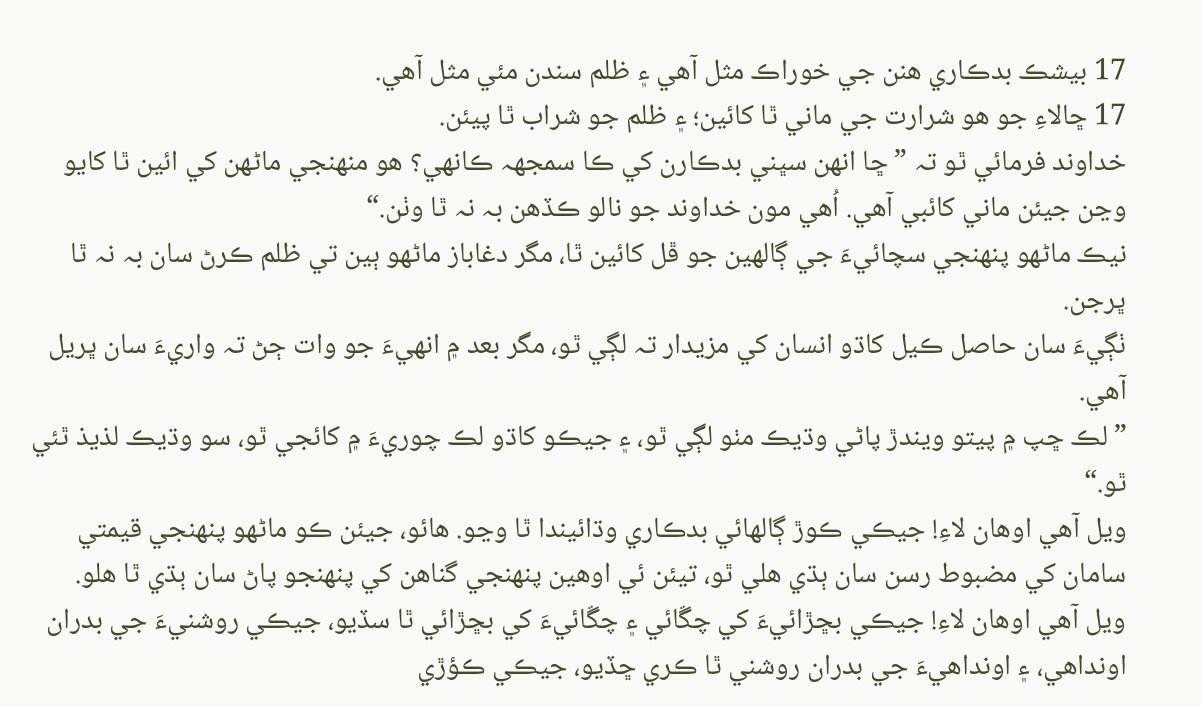17 بيشڪ بدڪاري هنن جي خوراڪ مثل آهي ۽ ظلم سندن مئي مثل آهي.
17 ڇالاءِ جو هو شرارت جي ماني ٿا کائين؛ ۽ ظلم جو شراب ٿا پيئن.
خداوند فرمائي ٿو تہ ”ڇا انهن سڀني بدڪارن کي ڪا سمجھہ ڪانهي؟ هو منهنجي ماڻهن کي ائين ٿا کايو وڃن جيئن ماني کائبي آهي. اُهي مون خداوند جو نالو ڪڏهن بہ نہ ٿا وٺن.“
نيڪ ماڻهو پنهنجي سچائيءَ جي ڳالهين جو ڦل کائين ٿا، مگر دغاباز ماڻهو ٻين تي ظلم ڪرڻ سان بہ نہ ٿا ڀرجن.
ٺڳيءَ سان حاصل ڪيل کاڌو انسان کي مزيدار تہ لڳي ٿو، مگر بعد ۾ انهيءَ جو وات ڄڻ تہ واريءَ سان ڀريل آهي.
”لڪ ڇپ ۾ پيتو ويندڙ پاڻي وڌيڪ مٺو لڳي ٿو، ۽ جيڪو کاڌو لڪ چوريءَ ۾ کائجي ٿو، سو وڌيڪ لذيذ ٿئي ٿو.“
ويل آهي اوهان لاءِ! جيڪي ڪوڙ ڳالهائي بدڪاري وڌائيندا ٿا وڃو. هائو، جيئن ڪو ماڻهو پنهنجي قيمتي سامان کي مضبوط رسن سان ٻڌي هلي ٿو، تيئن ئي اوهين پنهنجي گناهن کي پنهنجو پاڻ سان ٻڌي ٿا هلو.
ويل آهي اوهان لاءِ! جيڪي بڇڙائيءَ کي چڱائي ۽ چڱائيءَ کي بڇڙائي ٿا سڏيو، جيڪي روشنيءَ جي بدران اونداهي، ۽ اونداهيءَ جي بدران روشني ٿا ڪري ڇڏيو، جيڪي ڪؤڙي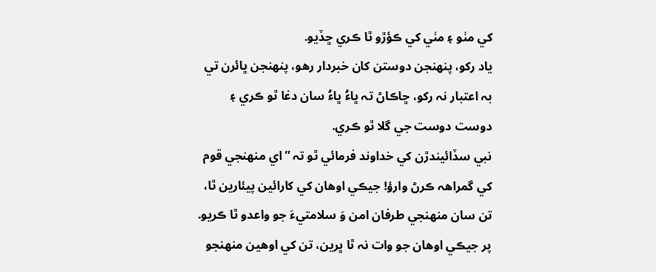کي مٺو ۽ مٺي کي ڪؤڙو ٿا ڪري ڇڏيو.
ياد رکو، پنهنجن دوستن کان خبردار رهو، پنهنجن ڀائرن تي بہ اعتبار نہ رکو، ڇاڪاڻ تہ ڀاءُ ڀاءُ سان دغا ٿو ڪري ۽ دوست دوست جي گلا ٿو ڪري.
نبي سڏائيندڙن کي خداوند فرمائي ٿو تہ ”اي منهنجي قوم کي گمراهہ ڪرڻ وارؤ! جيڪي اوهان کي کارائين پيئارين ٿا، تن سان منهنجي طرفان امن وَ سلامتيءَ جو واعدو ٿا ڪريو. پر جيڪي اوهان جو وات نہ ٿا ڀرين، تن کي اوهين منهنجو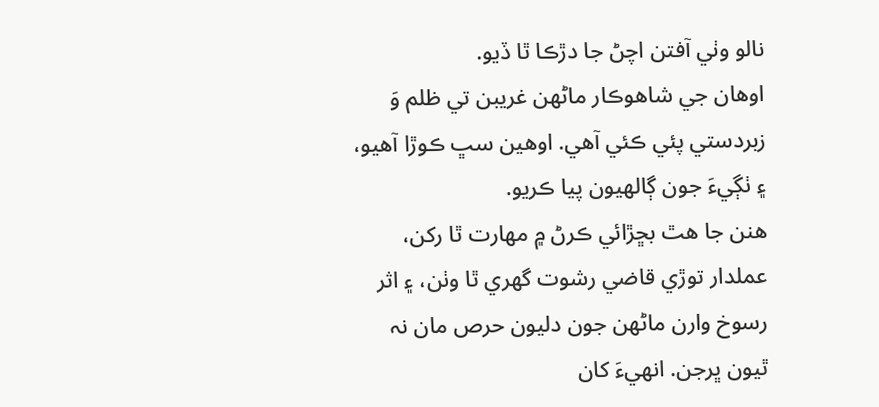نالو وٺي آفتن اچڻ جا دڙڪا ٿا ڏيو.
اوهان جي شاهوڪار ماڻهن غريبن تي ظلم وَ زبردستي پئي ڪئي آهي. اوهين سڀ ڪوڙا آهيو، ۽ ٺڳيءَ جون ڳالهيون پيا ڪريو.
هنن جا هٿ بڇڙائي ڪرڻ ۾ مهارت ٿا رکن، عملدار توڙي قاضي رشوت گھري ٿا وٺن، ۽ اثر رسوخ وارن ماڻهن جون دليون حرص مان نہ ٿيون ڀرجن. انهيءَ کان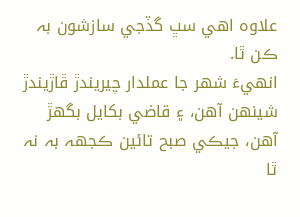علاوہ اهي سڀ گڏجي سازشون بہ ڪن ٿا.
انهيءَ شهر جا عملدار چيريندڙ ڦاڙيندڙ شينهن آهن، ۽ قاضي بکايل بگھڙ آهن، جيڪي صبح تائين ڪجھہ بہ نہ ٿا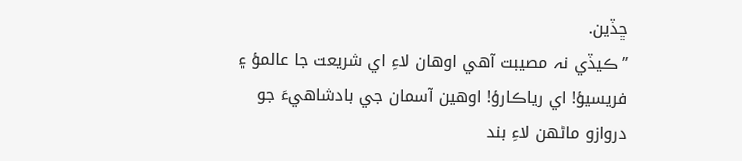ڇڏين.
”ڪيڏي نہ مصيبت آهي اوهان لاءِ اي شريعت جا عالمؤ ۽ فريسيؤ! اي رياڪارؤ! اوهين آسمان جي بادشاهيءَ جو دروازو ماڻهن لاءِ بند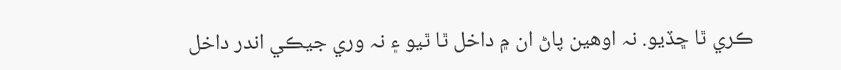ڪري ٿا ڇڏيو. نہ اوهين پاڻ ان ۾ داخل ٿا ٿيو ۽ نہ وري جيڪي اندر داخل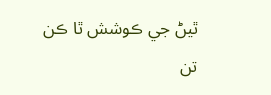ٿيڻ جي ڪوشش ٿا ڪن تن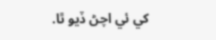کي ئي اچڻ ڏيو ٿا.